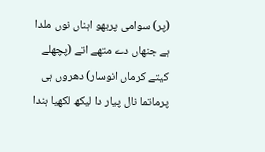(پر) سوامی پربھو اہناں نوں ملدا ہے جنھاں دے متھے اتے (پچھلے کیتے کرماں انوسار) دھروں ہی پرماتما نال پیار دا لیکھ لکھیا ہندا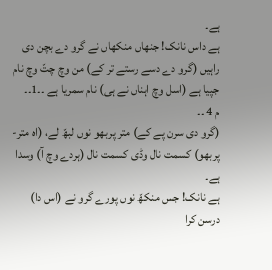ہے۔
ہے داس نانک! جنھاں منکھاں نے گرو دے بچن دی راہیں (گرو دے دسے رستے تر کے) من وچ چتّ وچ نام جپیا ہے (اسل وچ اہناں نے ہی) نام سمریا ہے ۔۔1۔۔
م 4 ۔۔
(گرو دی سرن پے کے) متر پربھو نوں لبھّ لے، (اہ متر-پربھو) کسمت نال وڈی کسمت نال (ہردے وچ آ) وسدا ہے۔
ہے نانک! جس منکھّ نوں پورے گرو نے (اس دا) درسن کرا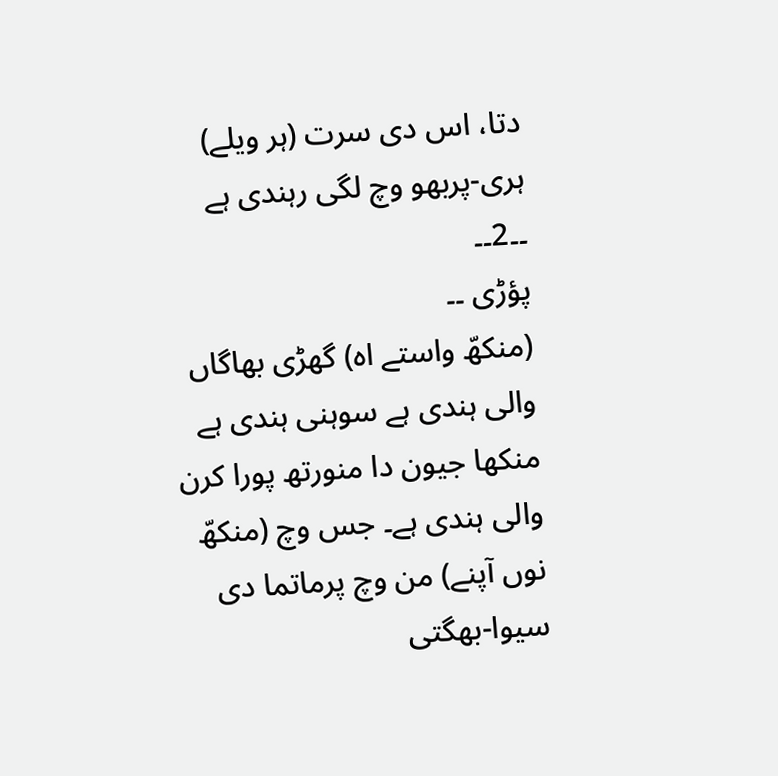دتا، اس دی سرت (ہر ویلے) ہری-پربھو وچ لگی رہندی ہے ۔۔2۔۔
پؤڑی ۔۔
(منکھّ واستے اہ) گھڑی بھاگاں والی ہندی ہے سوہنی ہندی ہے منکھا جیون دا منورتھ پورا کرن والی ہندی ہے۔ جس وچ (منکھّ نوں آپنے) من وچ پرماتما دی سیوا-بھگتی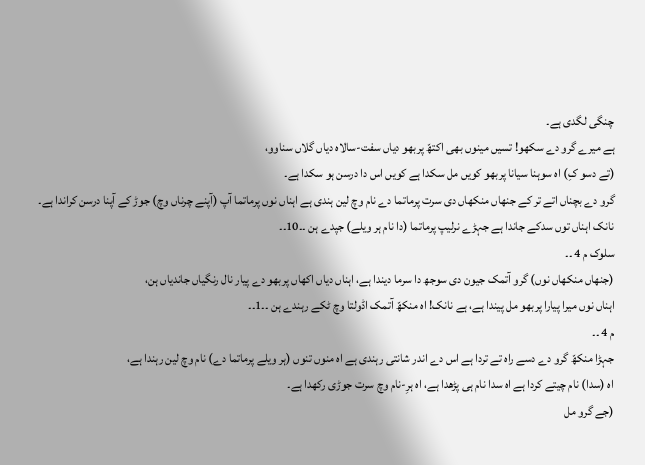چنگی لگدی ہے۔
ہے میرے گرو دے سکھو! تسیں مینوں بھی اکتھّ پربھو دیاں سفت-سالاہ دیاں گلاں سناوو،
(تے دسو کِ) اہ سوہنا سیانا پربھو کویں مل سکدا ہے کویں اس دا درسن ہو سکدا ہے۔
گرو دے بچناں اتے تر کے جنھاں منکھاں دی سرت پرماتما دے نام وچ لین ہندی ہے اہناں نوں پرماتما آپ (آپنے چرناں وچ) جوڑ کے آپنا درسن کراندا ہے۔
نانک اہناں توں سدکے جاندا ہے جہڑے نرلیپ پرماتما (دا نام ہر ویلے) جپدے ہن ۔۔10۔۔
سلوک م 4 ۔۔
(جنھاں منکھاں نوں) گرو آتمک جیون دی سوجھ دا سرما دیندا ہے، اہناں دیاں اکھاں پربھو دے پیار نال رنگیاں جاندیاں ہن،
اہناں نوں میرا پیارا پربھو مل پیندا ہے، ہے نانک! اہ منکھّ آتمک اڈولتا وچ ٹکے رہندے ہن ۔۔1۔۔
م 4 ۔۔
جہڑا منکھّ گرو دے دسے راہ تے تردا ہے اس دے اندر شانتی رہندی ہے اہ منوں تنوں (ہر ویلے پرماتما دے) نام وچ لین رہندا ہے،
اہ (سدا) نام چیتے کردا ہے اہ سدا نام ہی پڑھدا ہے، اہ ہرِ-نام وچ سرت جوڑی رکھدا ہے۔
(جے گرو مل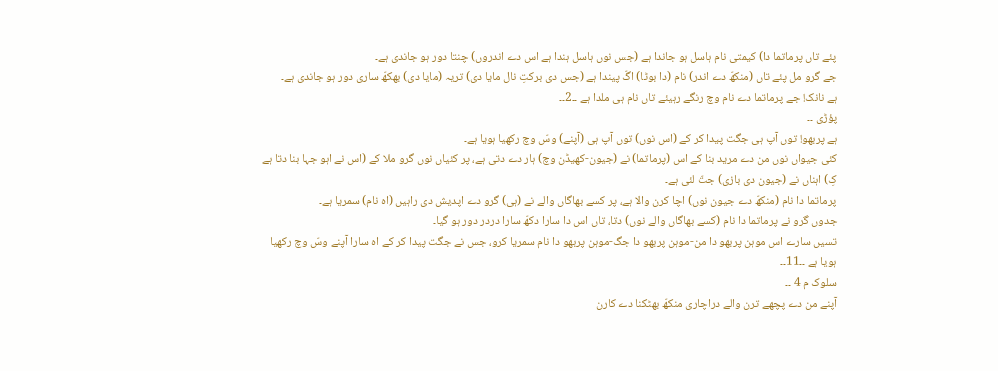پئے تاں پرماتما دا) کیمتی نام ہاسل ہو جاندا ہے (جس نوں ہاسل ہندا ہے اس دے اندروں) چنتا دور ہو جاندی ہے۔
جے گرو مل پئے تاں (منکھّ دے اندر) نام (دا بوٹا) اگّ پیندا ہے (جس دی برکتِ نال مایا دی) تریہ (مایا دی) بھکھّ ساری دور ہو جاندی ہے۔
ہے نانک! جے پرماتما دے نام وچ رنگے رہیئے تاں نام ہی ملدا ہے ۔۔2۔۔
پؤڑی ۔۔
ہے پربھو! توں آپ ہی جگت پیدا کر کے (اس نوں) توں آپ ہی (آپنے) وسّ وچ رکھیا ہویا ہے۔
کئی جیواں نوں من دے مرید بنا کے اس (پرماتما) نے (جیون-کھیڈن وچ) ہار دے دتی ہے، پر کئیاں نوں گرو ملا کے (اس نے اہو جہا بنا دتا ہے کِ) اہناں نے (جیون دی بازی) جتّ لئی ہے۔
پرماتما دا نام (منکھّ دے جیون نوں) اچا کرن والا ہے، پر کسے بھاگاں والے نے (ہی) گرو دے اپدیش دی راہیں (اہ نام) سمریا ہے۔
جدوں گرو نے پرماتما دا نام (کسے بھاگاں والے نوں) دتا، تاں اس دا سارا دکھّ سارا دردر دور ہو گیا۔
تسیں سارے اس موہن پربھو دا من-موہن پربھو دا جگ-موہن پربھو دا نام سمریا کرو، جس نے جگت پیدا کر کے اہ سارا آپنے وسّ وچ رکھیا ہویا ہے ۔۔11۔۔
سلوک م 4 ۔۔
آپنے من دے پچھے ترن والے دراچاری منکھّ بھٹکنا دے کارن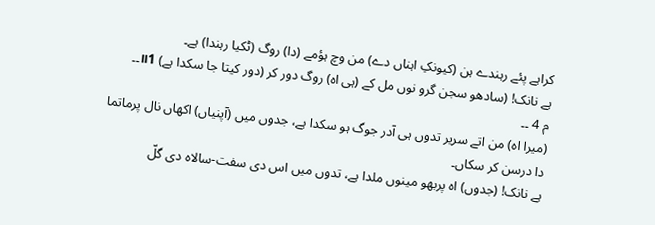کراہے پئے رہندے ہن (کیونکِ اہناں دے) من وچ ہؤمے (دا) روگ (ٹکیا رہندا) ہے۔
ہے نانک! (سادھو سجن گرو نوں مل کے (ہی اہ) روگ دور کر (دور کیتا جا سکدا ہے) ॥1۔۔
م 4 ۔۔
(میرا اہ) من اتے سریر تدوں ہی آدر جوگ ہو سکدا ہے، جدوں میں (آپنیاں) اکھاں نال پرماتما دا درسن کر سکاں۔
ہے نانک! (جدوں) اہ پربھو مینوں ملدا ہے، تدوں میں اس دی سفت-سالاہ دی گلّ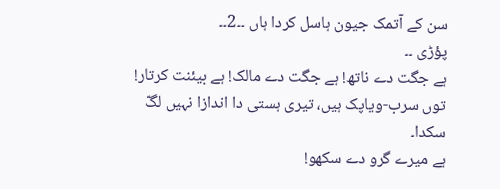سن کے آتمک جیون ہاسل کردا ہاں ۔۔2۔۔
پؤڑی ۔۔
ہے جگت دے ناتھ! ہے جگت دے مالک! ہے بیئنت کرتار! توں سرب-ویاپک ہیں، تیری ہستی دا اندازا نہیں لگّ سکدا۔
ہے میرے گرو دے سکھو!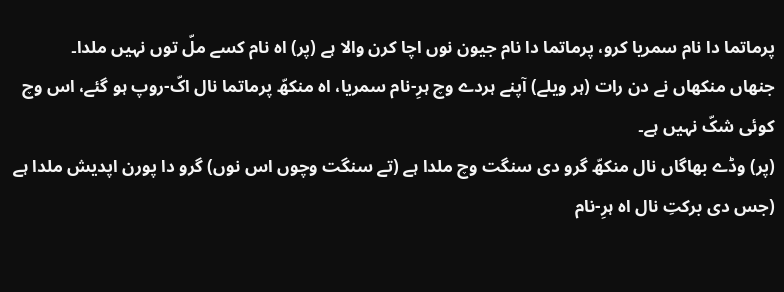پرماتما دا نام سمریا کرو، پرماتما دا نام جیون نوں اچا کرن والا ہے (پر) اہ نام کسے ملّ توں نہیں ملدا۔
جنھاں منکھاں نے دن رات (ہر ویلے) آپنے ہردے وچ ہرِ-نام سمریا، اہ منکھّ پرماتما نال اکّ-روپ ہو گئے، اس وچ کوئی شکّ نہیں ہے۔
(پر) وڈے بھاگاں نال منکھّ گرو دی سنگت وچ ملدا ہے (تے سنگت وچوں اس نوں) گرو دا پورن اپدیش ملدا ہے (جس دی برکتِ نال اہ ہرِ-نام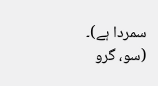سمردا ہے)۔
(سو، گرو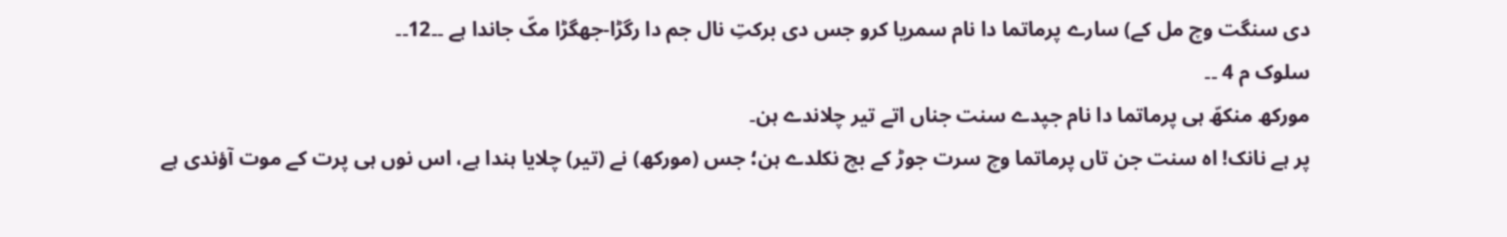دی سنگت وچ مل کے) سارے پرماتما دا نام سمریا کرو جس دی برکتِ نال جم دا رگڑا-جھگڑا مکّ جاندا ہے ۔۔12۔۔
سلوک م 4 ۔۔
مورکھ منکھّ ہی پرماتما دا نام جپدے سنت جناں اتے تیر چلاندے ہن۔
پر ہے نانک! اہ سنت جن تاں پرماتما وچ سرت جوڑ کے بچ نکلدے ہن؛ جس (مورکھ) نے (تیر) چلایا ہندا ہے، اس نوں ہی پرت کے موت آؤندی ہے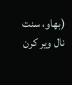(بھاو، سنت نال ویر کرن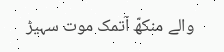والے منکھّ آتمک موت سہیڑ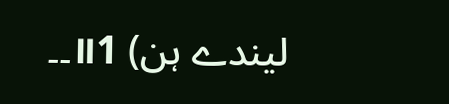لیندے ہن) ॥1۔۔